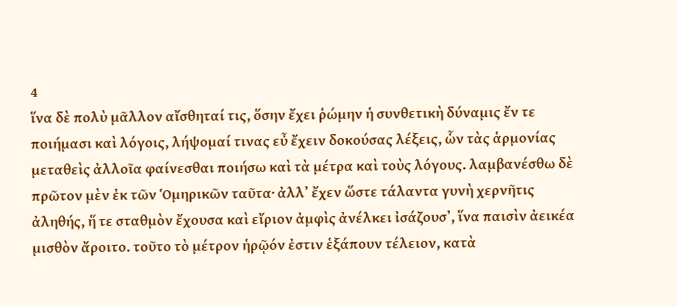4
ἵνα δὲ πολὺ μᾶλλον αἴσθηταί τις, ὅσην ἔχει ῥώμην ἡ συνθετικὴ δύναμις ἔν τε ποιήμασι καὶ λόγοις, λήψομαί τινας εὖ ἔχειν δοκούσας λέξεις, ὧν τὰς ἁρμονίας μεταθεὶς ἀλλοῖα φαίνεσθαι ποιήσω καὶ τὰ μέτρα καὶ τοὺς λόγους. λαμβανέσθω δὲ πρῶτον μὲν ἐκ τῶν Ὁμηρικῶν ταῦτα· ἀλλʼ ἔχεν ὥστε τάλαντα γυνὴ χερνῆτις ἀληθής, ἥ τε σταθμὸν ἔχουσα καὶ εἴριον ἀμφὶς ἀνέλκει ἰσάζουσʼ, ἵνα παισὶν ἀεικέα μισθὸν ἄροιτο. τοῦτο τὸ μέτρον ἡρῷόν ἐστιν ἑξάπουν τέλειον, κατὰ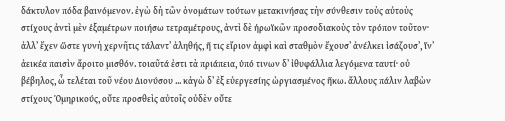δάκτυλον πόδα βαινόμενον. ἐγὼ δὴ τῶν ὀνομάτων τούτων μετακινήσας τὴν σύνθεσιν τοὺς αὐτοὺς στίχους ἀντὶ μὲν ἑξαμέτρων ποιήσω τετραμέτρους, ἀντὶ δὲ ἡρωϊκῶν προσοδιακοὺς τὸν τρόπον τοῦτον· ἀλλʼ ἔχεν ὥστε γυνὴ χερνῆτις τάλαντʼ ἀληθής, ἥ τις εἴριον ἀμφὶ καὶ σταθμὸν ἔχουσʼ ἀνέλκει ἰσάζουσʼ, ἵνʼ ἀεικέα παισὶν ἄροιτο μισθόν. τοιαῦτά ἐστι τὰ πριάπεια, ὑπό τινων δʼ ἰθυφάλλια λεγόμενα ταυτί· οὐ βέβηλος, ὦ τελέται τοῦ νέου Διονύσου ... κἀγὼ δʼ ἐξ εὐεργεσίης ὠργιασμένος ἥκω. ἄλλους πάλιν λαβὼν στίχους Ὁμηρικούς, οὔτε προσθεὶς αὐτοῖς οὐδὲν οὔτε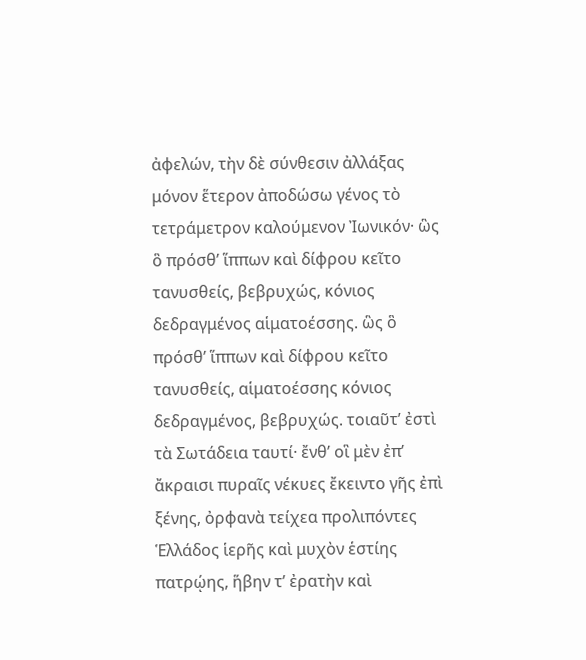ἀφελών, τὴν δὲ σύνθεσιν ἀλλάξας μόνον ἕτερον ἀποδώσω γένος τὸ τετράμετρον καλούμενον Ἰωνικόν· ὣς ὃ πρόσθʼ ἵππων καὶ δίφρου κεῖτο τανυσθείς, βεβρυχώς, κόνιος δεδραγμένος αἱματοέσσης. ὣς ὃ πρόσθʼ ἵππων καὶ δίφρου κεῖτο τανυσθείς, αἱματοέσσης κόνιος δεδραγμένος, βεβρυχώς. τοιαῦτʼ ἐστὶ τὰ Σωτάδεια ταυτί· ἔνθʼ οἳ μὲν ἐπʼ ἄκραισι πυραῖς νέκυες ἔκειντο γῆς ἐπὶ ξένης, ὀρφανὰ τείχεα προλιπόντες Ἑλλάδος ἱερῆς καὶ μυχὸν ἑστίης πατρῴης, ἥβην τʼ ἐρατὴν καὶ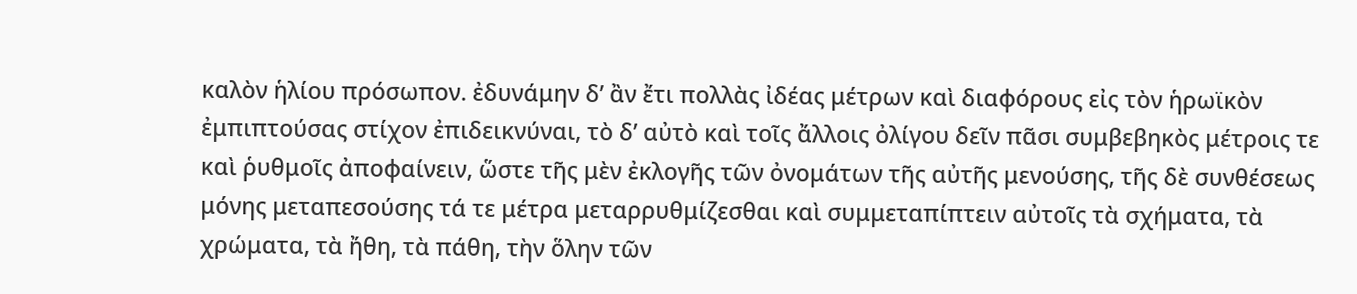καλὸν ἡλίου πρόσωπον. ἐδυνάμην δʼ ἂν ἔτι πολλὰς ἰδέας μέτρων καὶ διαφόρους εἰς τὸν ἡρωϊκὸν ἐμπιπτούσας στίχον ἐπιδεικνύναι, τὸ δʼ αὐτὸ καὶ τοῖς ἄλλοις ὀλίγου δεῖν πᾶσι συμβεβηκὸς μέτροις τε καὶ ῥυθμοῖς ἀποφαίνειν, ὥστε τῆς μὲν ἐκλογῆς τῶν ὀνομάτων τῆς αὐτῆς μενούσης, τῆς δὲ συνθέσεως μόνης μεταπεσούσης τά τε μέτρα μεταρρυθμίζεσθαι καὶ συμμεταπίπτειν αὐτοῖς τὰ σχήματα, τὰ χρώματα, τὰ ἤθη, τὰ πάθη, τὴν ὅλην τῶν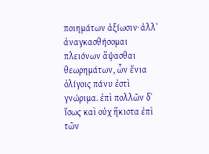ποιημάτων ἀξίωσιν· ἀλλʼ ἀναγκασθήσομαι πλειόνων ἅψασθαι θεωρημάτων, ὧν ἔνια ὀλίγοις πάνυ ἐστὶ γνώριμα. ἐπὶ πολλῶν δʼ ἴσως καὶ οὐχ ἥκιστα ἐπὶ τῶν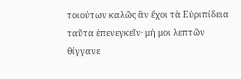τοιούτων καλῶς ἂν ἔχοι τὰ Εὐριπίδεια ταῦτα ἐπενεγκεῖν· μή μοι λεπτῶν θίγγανε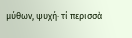μύθων, ψυχή· τί περισσὰ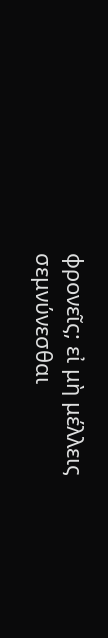φρονεῖς; εἰ μὴ μέλλεις σεμνύνεσθαι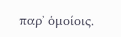παρʼ ὁμοίοις.